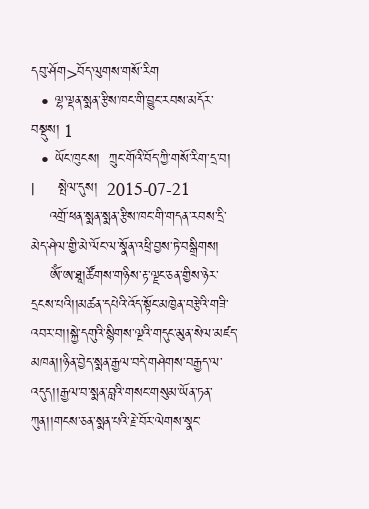དབུ་ཤོག>བོད་ལུགས་གསོ་རིག
  • ལྷ་ལྡན་སྨན་རྩིས་ཁང་གི་བྱུང་རབས་མདོར་བསྡུས། 1
  • ཡོང་ཁུངས།  ཀྲུང་གོའི་བོད་ཀྱི་གསོ་རིག་དྲ་བ།   |     སྤེལ་དུས།  2015-07-21
    འགྲོ་ཕན་སྨན་སྨན་རྩིས་ཁང་གི་གདན་རབས་དྲི་མེད་ཤེལ་གྱི་མེ་ལོང་ལ་སྣོན་འཕྲི་བྱས་ཏེ་བསྒྲིགས།
    ཨོཾ་ཨ་ཐཱ།ཚོགས་གཉིས་རྟ་ལྗང་ཅན་གྱིས་ཉེར་དྲངས་པའི།།མཚན་དཔེའི་འོད་སྟོང་མཁྱེན་བརྩེའི་གཟི་འབར་བ།།སྐྱེ་དགུའི་སྙིགས་ལྔའི་གདུང་མུན་སེལ་མཛད་མཁན།།ཉིན་བྱེད་སྨན་རྒྱལ་བདེ་གཤེགས་བརྒྱད་ལ་འདུད།།རྒྱལ་བ་སྨན་བླའི་གསང་གསུམ་ཡོན་ཏན་ཀུན།།གངས་ཅན་སྨན་པའི་རྗེ་བོར་ལེགས་སྣང་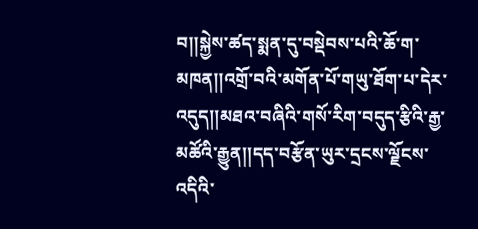བ།།སྐྱེས་ཚད་སྨན་དུ་བསྡེབས་པའི་ཆོ་ག་མཁན།།འགྲོ་བའི་མགོན་པོ་གཡུ་ཐོག་པ་དེར་འདུད།།མཐའ་བཞིའི་གསོ་རིག་བདུད་རྩིའི་རྒྱ་མཚོའི་རྒྱུན།།དད་བརྩོན་ཡུར་དྲངས་ལྗོངས་འདིའི་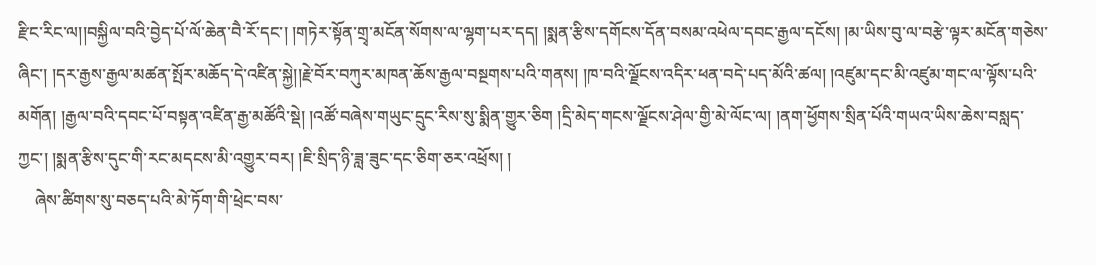རྫིང་རིང་ལ།།བསྐྱིལ་བའི་བྱེད་པོ་ལོ་ཆེན་བཻ་རོ་དང་། །གཏེར་སྟོན་གྲྭ་མངོན་སོགས་ལ་ལྷག་པར་དད། །སྨན་རྩིས་དགོངས་དོན་བསམ་འཕེལ་དབང་རྒྱལ་དངོས། །མ་ཡིས་བུ་ལ་བརྩེ་ལྟར་མངོན་གཅེས་ཞིང་། །དར་རྒྱས་རྒྱལ་མཚན་སྤོར་མཆོད་དེ་འཛིན་སྐྱེ།།རྗེ་བོར་བཀུར་མཁན་ཆོས་རྒྱལ་བསྔགས་པའི་གནས། །ཁ་བའི་ལྗོངས་འདིར་ཕན་བདེ་པད་མོའི་ཚལ། །འཛུམ་དང་མི་འཛུམ་གང་ལ་ལྟོས་པའི་མགོན། །རྒྱལ་བའི་དབང་པོ་བསྟན་འཛིན་རྒྱ་མཚོའི་སྡེ། །འཚོ་བཞེས་གཡུང་དྲུང་རིས་སུ་སྨིན་གྱུར་ཅིག །དྲི་མེད་གངས་ལྗོངས་ཤེལ་གྱི་མེ་ལོང་ལ། །ནག་ཕྱོགས་སྲིན་པོའི་གཡའ་ཡིས་ཆེས་བསླད་ཀྱང་། །སྨན་རྩིས་དུང་གི་རང་མདངས་མི་འགྱུར་བར། །ཇི་སྲིད་ཉི་ཟླ་ཟུང་དང་ཅིག་ཅར་འཕྲོས། །
    ཞེས་ཚིགས་སུ་བཅད་པའི་མེ་ཏོག་གི་ཕྲེང་བས་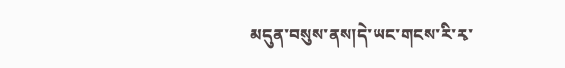མདུན་བསུས་ནས།དེ་ཡང་གངས་རི་རྭ་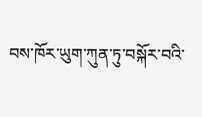བས་ཁོར་ཡུག་ཀུན་ཏུ་བསྐོར་བའི་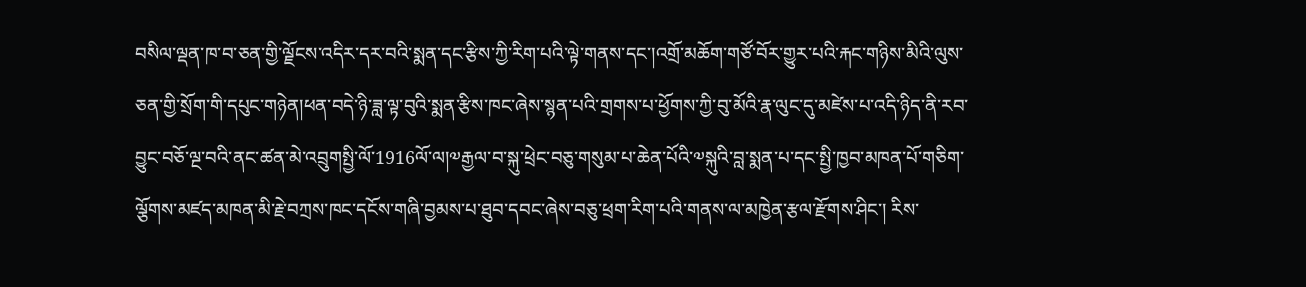བསིལ་ལྡན་ཁ་བ་ཅན་གྱི་ལྗོངས་འདིར་དར་བའི་སྨན་དང་རྩིས་ཀྱི་རིག་པའི་ལྟེ་གནས་དང་།འགྲོ་མཆོག་གཙོ་བོར་གྱུར་པའི་རྐང་གཉིས་མིའི་ལུས་ཅན་གྱི་སྲོག་གི་དཔུང་གཉེན།ཕན་བདེ་ཉི་ཟླ་ལྟ་བུའི་སྨན་རྩིས་ཁང་ཞེས་སྙན་པའི་གྲགས་པ་ཕྱོགས་ཀྱི་བུ་མོའི་རྣ་ལུང་དུ་མཛེས་པ་འདི་ཉིད་ནི་རབ་བྱུང་བཅོ་ལྔ་བའི་ནང་ཚན་མེ་འབྲུགསྤྱི་ལོ་1916ལོ་ལ།༧རྒྱལ་བ་སྐུ་ཕྲེང་བཅུ་གསུམ་པ་ཆེན་པོའི་༧སྐུའི་བླ་སྨན་པ་དང་སྤྱི་ཁྱབ་མཁན་པོ་གཅིག་ལྕོགས་མཛད་མཁན་མི་རྗེ་བཀྲས་ཁང་དངོས་གཞི་བྱམས་པ་ཐུབ་དབང་ཞེས་བཅུ་ཕྲག་རིག་པའི་གནས་ལ་མཁྱེན་རྩལ་རྫོགས་ཤིང་། རིས་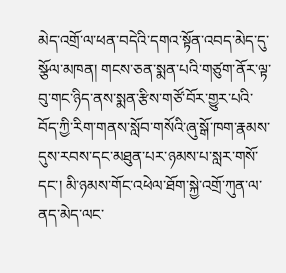མེད་འགྲོ་ལ་ཕན་བདེའི་དགའ་སྟོན་འབད་མེད་དུ་སྩོལ་མཁན། གངས་ཅན་སྨན་པའི་གཙུག་ནོར་ལྟ་བུ་གང་ཉིད་ནས་སྨན་རྩིས་གཙོ་བོར་གྱུར་པའི་བོད་ཀྱི་རིག་གནས་སློབ་གསོའི་ཞུ་སྒོ་ཁག་རྣམས་དུས་རབས་དང་མཐུན་པར་ཉམས་པ་སླར་གསོ་དང་། མི་ཉམས་གོང་འཕེལ་ཐོག་སྐྱེ་འགྲོ་ཀུན་ལ་ནད་མེད་ལང་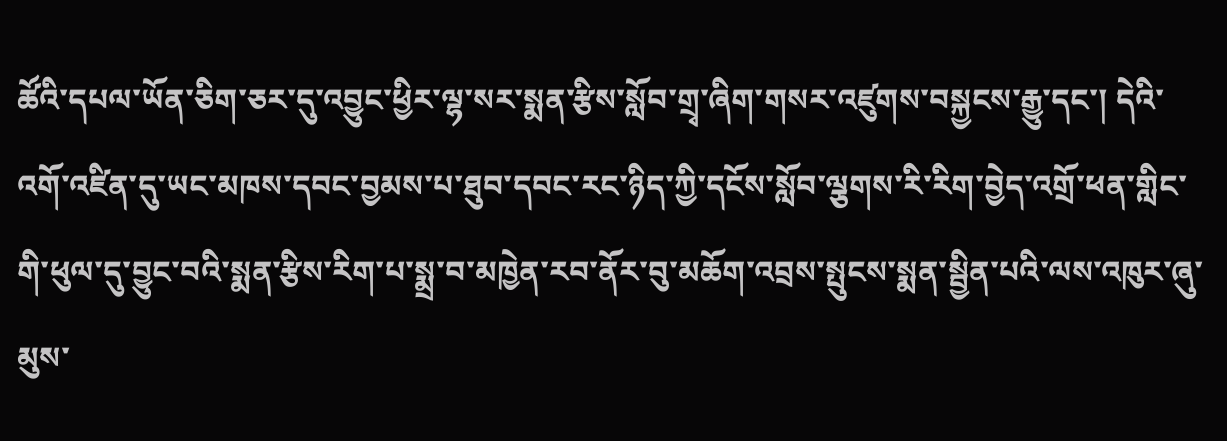ཚོའི་དཔལ་ཡོན་ཅིག་ཅར་དུ་འབྱུང་ཕྱིར་ལྷ་སར་སྨན་རྩིས་སློབ་གྲྭ་ཞིག་གསར་འཛུགས་བསྐྱངས་རྒྱུ་དང་། དེའི་འགོ་འཛིན་དུ་ཡང་མཁས་དབང་བྱམས་པ་ཐུབ་དབང་རང་ཉིད་ཀྱི་དངོས་སློབ་ལྕགས་རི་རིག་བྱེད་འགྲོ་ཕན་གླིང་གི་ཕུལ་དུ་བྱུང་བའི་སྨན་རྩིས་རིག་པ་སྨྲ་བ་མཁྱེན་རབ་ནོར་བུ་མཆོག་འབྲས་སྤུངས་སྨན་སྦྱིན་པའི་ལས་འཁུར་ཞུ་མུས་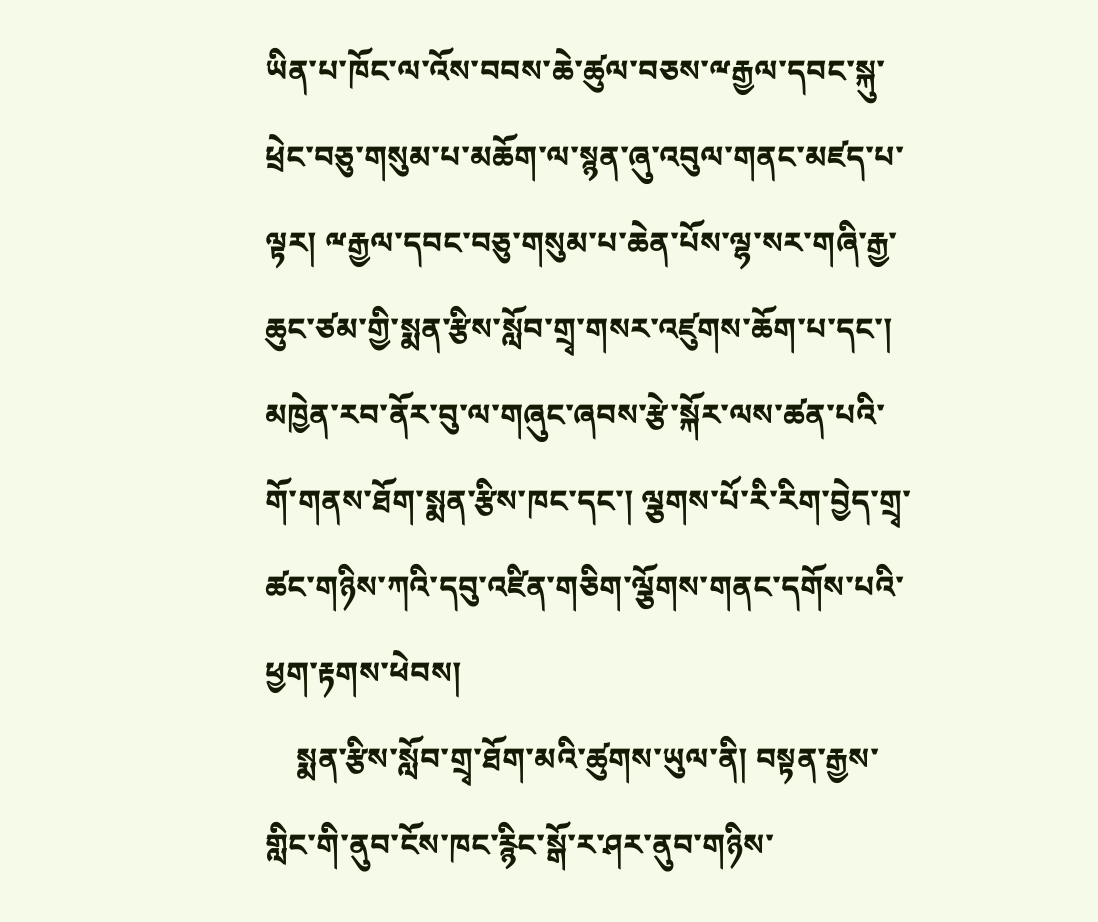ཡིན་པ་ཁོང་ལ་འོས་བབས་ཆེ་ཚུལ་བཅས་ྋརྒྱལ་དབང་སྐུ་ཕྲེང་བཅུ་གསུམ་པ་མཆོག་ལ་སྙན་ཞུ་འབུལ་གནང་མཛད་པ་ལྟར། ྋརྒྱལ་དབང་བཅུ་གསུམ་པ་ཆེན་པོས་ལྷ་སར་གཞི་རྒྱ་ཆུང་ཙམ་གྱི་སྨན་རྩིས་སློབ་གྲྭ་གསར་འཛུགས་ཆོག་པ་དང་། མཁྱེན་རབ་ནོར་བུ་ལ་གཞུང་ཞབས་རྩེ་སྐོར་ལས་ཚན་པའི་གོ་གནས་ཐོག་སྨན་རྩིས་ཁང་དང་། ལྕགས་པོ་རི་རིག་བྱེད་གྲྭ་ཚང་གཉིས་ཀའི་དབུ་འཛིན་གཅིག་ལྕོགས་གནང་དགོས་པའི་ཕྱག་རྟགས་ཕེབས།
    སྨན་རྩིས་སློབ་གྲྭ་ཐོག་མའི་ཚུགས་ཡུལ་ནི། བསྟན་རྒྱས་གླིང་གི་ནུབ་ངོས་ཁང་རྙིང་སྒོ་ར་ཤར་ནུབ་གཉིས་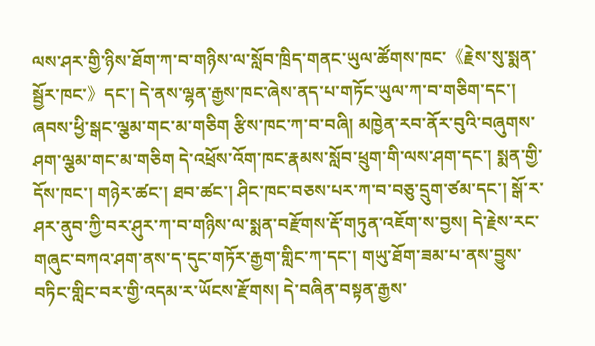ལས་ཤར་གྱི་ཉིས་ཐོག་ཀ་བ་གཉིས་ལ་སློབ་ཁྲིད་གནང་ཡུལ་ཚོགས་ཁང་《རྗེས་སུ་སྨན་སྦྱོར་ཁང་》དང་། དེ་ནས་ལྷན་རྒྱས་ཁང་ཞེས་ནད་པ་གཏོང་ཡུལ་ཀ་བ་གཅིག་དང་། ཞབས་ཕྱི་སྒང་ལྕམ་གང་མ་གཅིག རྩིས་ཁང་ཀ་བ་བཞི། མཁྱེན་རབ་ནོར་བུའི་བཞུགས་ཤག་ལྕམ་གང་མ་གཅིག དེ་འཕྲོས་འོག་ཁང་རྣམས་སློབ་ཕྲུག་གི་ལས་ཤག་དང་། སྨན་གྱི་དོས་ཁང་། གཉེར་ཚང་། ཐབ་ཚང་། ཤིང་ཁང་བཅས་པར་ཀ་བ་བཅུ་དྲུག་ཙམ་དང་། སྒོ་ར་ཤར་ནུབ་ཀྱི་བར་ཤུར་ཀ་བ་གཉིས་ལ་སྨན་བརྫོགས་རྡོ་གཏུན་འཇོག་ས་བྱས། དེ་རྗེས་རང་གཞུང་བཀའ་ཤག་ནས་ད་དུང་གཏོར་རྒྱག་གླིང་ཀ་དང་། གཡུ་ཐོག་ཟམ་པ་ནས་བྱུས་བཏིང་གླིང་བར་གྱི་འདམ་ར་ཡོངས་རྫོགས། དེ་བཞིན་བསྟན་རྒྱས་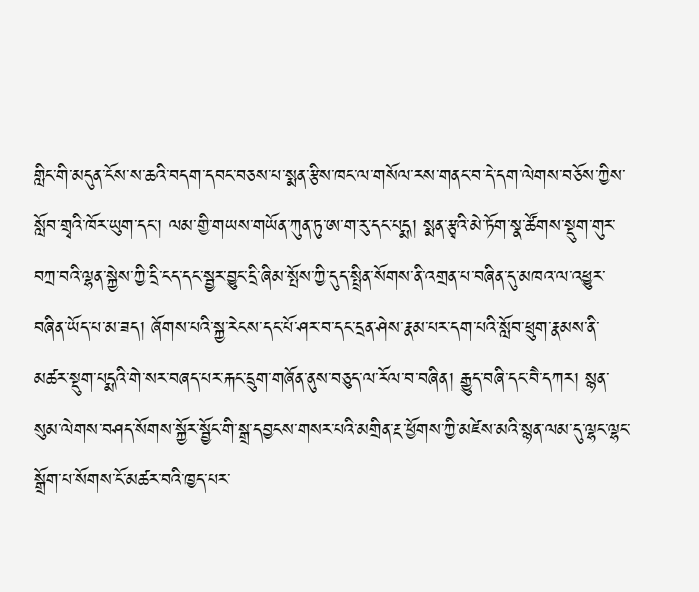གླིང་གི་མདུན་ངོས་ས་ཆའི་བདག་དབང་བཅས་པ་སྨན་རྩིས་ཁང་ལ་གསོལ་རས་གནང་བ་དེ་དག་ལེགས་བཅོས་ཀྱིས་སློབ་གྲྭའི་ཁོར་ཡུག་དང་། ལམ་གྱི་གཡས་གཡོན་ཀུན་ཏུ་ཨ་ག་རུ་དང་པདྨ། སྨན་རྩྭའི་མེ་ཏོག་སྣ་ཚོགས་སྡུག་གུར་བཀྲ་བའི་ལྷན་སྐྱེས་ཀྱི་དྲི་ངད་དང་སྦྱར་བྱུང་དྲི་ཞིམ་སྤོས་ཀྱི་དུད་སྤྲིན་སོགས་ནི་འགྲན་པ་བཞིན་དུ་མཁའ་ལ་འཕྱུར་བཞིན་ཡོད་པ་མ་ཟད། ཞོགས་པའི་སྐྱ་རེངས་དང་པོ་ཤར་བ་དང་དྲན་ཤེས་རྣམ་པར་དག་པའི་སློབ་ཕྲུག་རྣམས་ནི་མཚར་སྡུག་པདྨའི་གེ་སར་བཞད་པར་རྐང་དྲུག་གཞོན་ནུས་བཅུད་ལ་རོལ་བ་བཞིན། རྒྱུད་བཞི་དང་བཻ་དཀར། སྙན་སུམ་ལེགས་བཤད་སོགས་སྐྱོར་སྦྱོང་གི་སྒྲ་དབྱངས་གསར་པའི་མགྲིན་རྔ་ཕྱོགས་ཀྱི་མཛེས་མའི་སྙན་ལམ་དུ་ལྷང་ལྷང་སྒྲོག་པ་སོགས་ངོ་མཚར་བའི་ཁྱད་པར་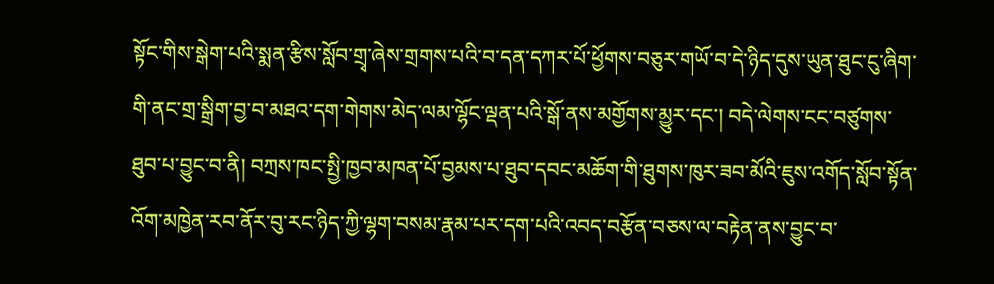སྟོང་གིས་སྒེག་པའི་སྨན་རྩིས་སློབ་གྲྭ་ཞེས་གྲགས་པའི་བ་དན་དཀར་པོ་ཕྱོགས་བཅུར་གཡོ་བ་དེ་ཉིད་དུས་ཡུན་ཐུང་ངུ་ཞིག་གི་ནང་གྲ་སྒྲིག་བྱ་བ་མཐའ་དག་གེགས་མེད་ལམ་ལྷོང་ལྡན་པའི་སྒོ་ནས་མགྱོགས་མྱུར་དང་། བདེ་ལེགས་ངང་བཙུགས་ཐུབ་པ་བྱུང་བ་ནི། བཀྲས་ཁང་སྤྱི་ཁྱབ་མཁན་པོ་བྱམས་པ་ཐུབ་དབང་མཆོག་གི་ཐུགས་ཁུར་ཟབ་མོའི་ཇུས་འགོད་སློབ་སྟོན་འོག་མཁྱེན་རབ་ནོར་བུ་རང་ཉིད་ཀྱི་ལྷག་བསམ་རྣམ་པར་དག་པའི་འབད་བརྩོན་བཅས་ལ་བརྟེན་ནས་བྱུང་བ་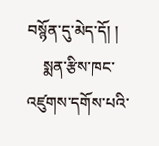བསྙོན་དུ་མེད་དོ། །
    སྨན་རྩིས་ཁང་འཛུགས་དགོས་པའི་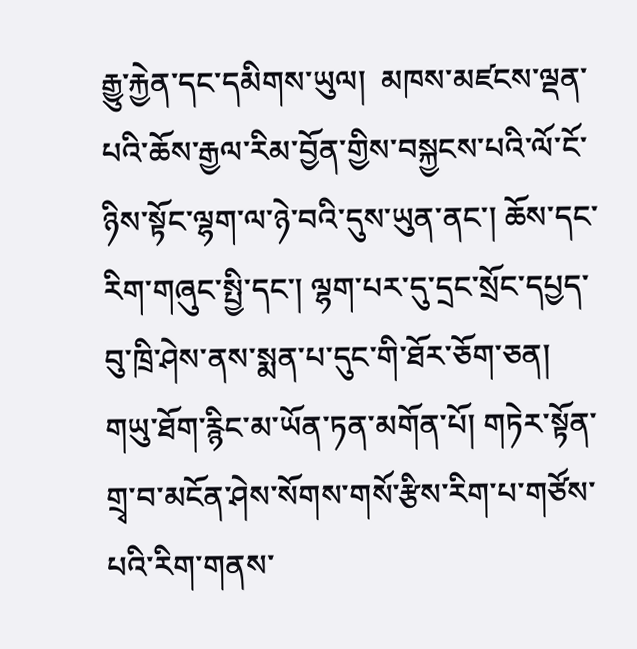རྒྱུ་རྐྱེན་དང་དམིགས་ཡུལ།  མཁས་མཛངས་ལྡན་པའི་ཆོས་རྒྱལ་རིམ་བྱོན་གྱིས་བསྐྱངས་པའི་ལོ་ངོ་ཉིས་སྟོང་ལྷག་ལ་ཉེ་བའི་དུས་ཡུན་ནང་། ཆོས་དང་རིག་གཞུང་སྤྱི་དང་། ལྷག་པར་དུ་དྲང་སྲོང་དཔྱད་བུ་ཁྲི་ཤེས་ནས་སྨན་པ་དུང་གི་ཐོར་ཅོག་ཅན། གཡུ་ཐོག་རྙིང་མ་ཡོན་ཏན་མགོན་པོ། གཏེར་སྟོན་གྲྭ་བ་མངོན་ཤེས་སོགས་གསོ་རྩིས་རིག་པ་གཙོས་པའི་རིག་གནས་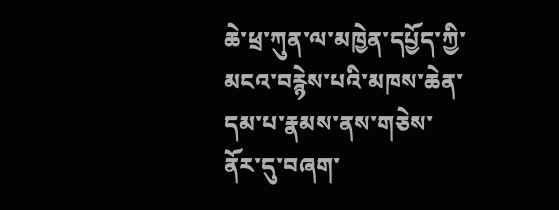ཆེ་ཕྲ་ཀུན་ལ་མཁྱེན་དཔྱོད་ཀྱི་མངའ་བརྙེས་པའི་མཁས་ཆེན་དམ་པ་རྣམས་ནས་གཅེས་ནོར་དུ་བཞག་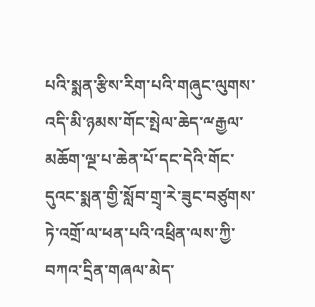པའི་སྨན་རྩིས་རིག་པའི་གཞུང་ལུགས་འདི་མི་ཉམས་གོང་སྤེལ་ཆེད་ྋརྒྱལ་མཆོག་ལྔ་པ་ཆེན་པོ་དང་དེའི་གོང་དུའང་སྨན་གྱི་སློབ་གྲྭ་རེ་ཟུང་བཙུགས་ཏེ་འགྲོ་ལ་ཕན་པའི་འཕྲིན་ལས་ཀྱི་བཀའ་དྲིན་གཞལ་མེད་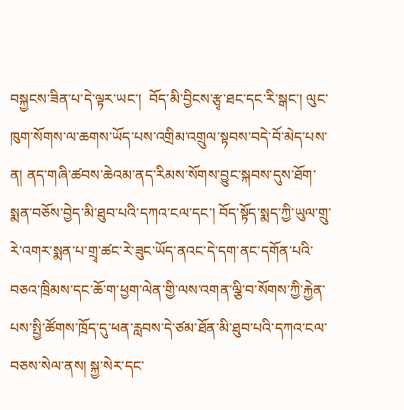བསྐྱངས་ཟིན་པ་དེ་ལྟར་ཡང་།  བོད་མི་བྱིངས་རྩྭ་ཐང་དང་རི་སྒང་། ལུང་ཁུག་སོགས་ལ་ཆགས་ཡོད་པས་འགྲིམ་འགྲུལ་སྟབས་བདེ་བོ་མེད་པས་ན། ནད་གཞི་ཚབས་ཆེའམ་ནད་རིམས་སོགས་བྱུང་སྐབས་དུས་ཐོག་སྨན་བཅོས་བྱེད་མི་ཐུབ་པའི་དཀའ་ངལ་དང་། བོད་སྟོད་སྨད་ཀྱི་ཡུལ་གྲུ་རེ་འགར་སྨན་པ་གྲྭ་ཚང་རེ་ཟུང་ཡོད་ནའང་དེ་དག་ནང་དགོན་པའི་བཅའ་ཁྲིམས་དང་ཆོ་ག་ཕྱག་ལེན་གྱི་ལས་འགན་ལྕི་བ་སོགས་ཀྱི་རྐྱེན་པས་སྤྱི་ཚོགས་ཁྲོད་དུ་ཕན་རླབས་དེ་ཙམ་ཐོན་མི་ཐུབ་པའི་དཀའ་ངལ་བཅས་སེལ་ནས། སྐྱ་སེར་དང་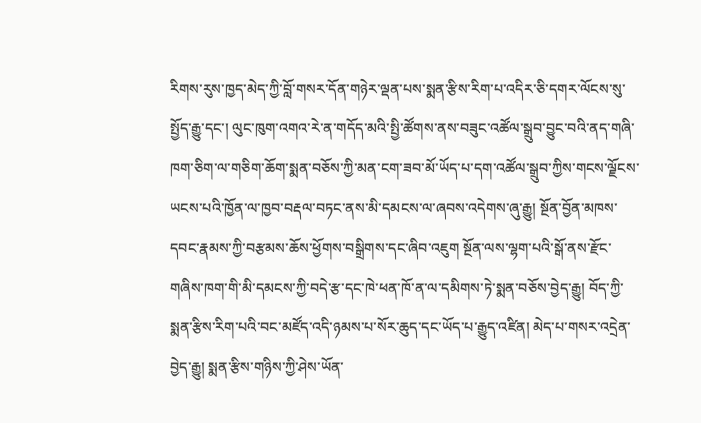རིགས་རུས་ཁྱད་མེད་ཀྱི་བློ་གསར་དོན་གཉེར་ལྡན་པས་སྨན་རྩིས་རིག་པ་འདིར་ཅི་དགར་ལོངས་སུ་སྤྱོད་རྒྱུ་དང་། ལུང་ཁུག་འགའ་རེ་ན་གདོད་མའི་སྤྱི་ཚོགས་ནས་བཟུང་འཚོལ་སྒྲུབ་བྱུང་བའི་ནད་གཞི་ཁག་ཅིག་ལ་གཅིག་ཆོག་སྨན་བཅོས་ཀྱི་མན་ངག་ཟབ་མོ་ཡོད་པ་དག་འཚོལ་སྒྲུབ་ཀྱིས་གངས་ལྗོངས་ཡངས་པའི་ཁྱོན་ལ་ཁྱབ་བརྡལ་བཏང་ནས་མི་དམངས་ལ་ཞབས་འདེགས་ཞུ་རྒྱུ། སྔོན་བྱོན་མཁས་དབང་རྣམས་ཀྱི་བརྩམས་ཆོས་ཕྱོགས་བསྒྲིགས་དང་ཞིབ་འཇུག སྔོན་ལས་ལྷག་པའི་སྒོ་ནས་རྫོང་གཞིས་ཁག་གི་མི་དམངས་ཀྱི་བདེ་རྩ་དང་ཁེ་ཕན་ཁོ་ན་ལ་དམིགས་ཏེ་སྨན་བཅོས་བྱེད་རྒྱུ། བོད་ཀྱི་སྨན་རྩིས་རིག་པའི་བང་མཛོད་འདི་ཉམས་པ་སོར་ཆུད་དང་ཡོད་པ་རྒྱུད་འཛིན། མེད་པ་གསར་འདྲེན་བྱེད་རྒྱུ། སྨན་རྩིས་གཉིས་ཀྱི་ཤེས་ཡོན་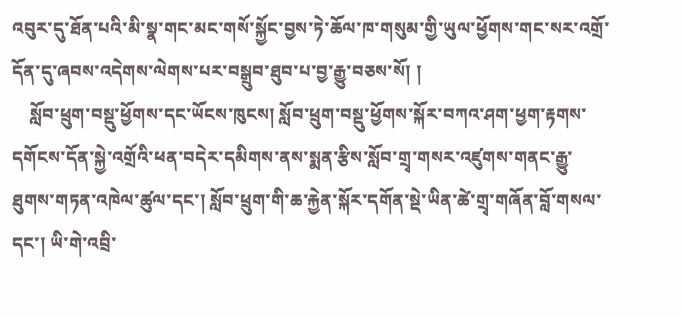འབུར་དུ་ཐོན་པའི་མི་སྣ་གང་མང་གསོ་སྐྱོང་བྱས་ཏེ་ཆོལ་ཁ་གསུམ་གྱི་ཡུལ་ཕྱོགས་གང་སར་འགྲོ་དོན་དུ་ཞབས་འདེགས་ལེགས་པར་བསྒྲུབ་ཐུབ་པ་བྱ་རྒྱུ་བཅས་སོ། །
    སློབ་ཕྲུག་བསྡུ་ཕྱོགས་དང་ཡོངས་ཁུངས། སློབ་ཕྲུག་བསྡུ་ཕྱོགས་སྐོར་བཀའ་ཤག་ཕྱག་རྟགས་དགོངས་དོན་སྐྱེ་འགྲོའི་ཕན་བདེར་དམིགས་ནས་སྨན་རྩིས་སློབ་གྲྭ་གསར་འཛུགས་གནང་རྒྱུ་ཐུགས་གཏན་འཁེལ་ཚུལ་དང་། སློབ་ཕྲུག་གི་ཆ་རྐྱེན་སྐོར་དགོན་སྡེ་ཡིན་ཚེ་གྲྭ་གཞོན་བློ་གསལ་དང་། ཡི་གེ་འབྲི་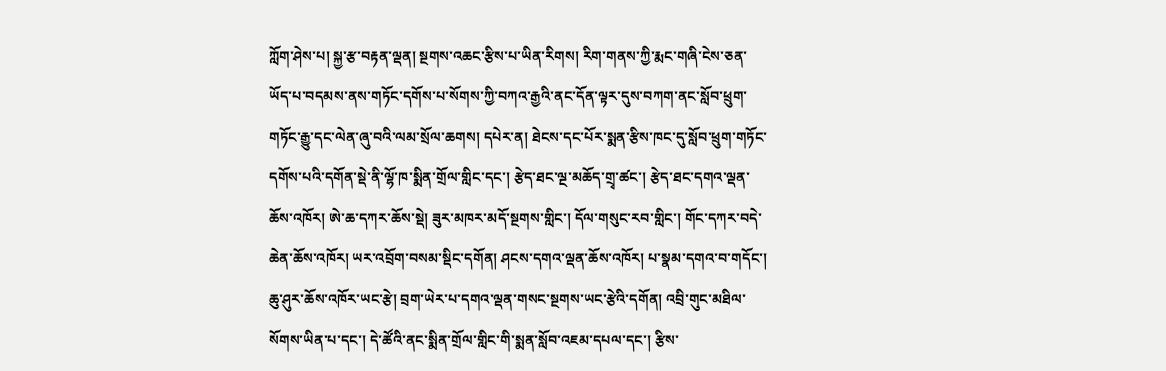ཀློག་ཤེས་པ། སྐྱ་རྩ་བརྟན་ལྡན། སྔགས་འཆང་རྩིས་པ་ཡིན་རིགས། རིག་གནས་ཀྱི་རྨང་གཞི་ངེས་ཅན་ཡོད་པ་བདམས་ནས་གཏོང་དགོས་པ་སོགས་ཀྱི་བཀའ་རྒྱའི་ནང་དོན་ལྟར་དུས་བཀག་ནང་སློབ་ཕྲུག་གཏོང་རྒྱུ་དང་ལེན་ཞུ་བའི་ལམ་སྲོལ་ཆགས། དཔེར་ན། ཐེངས་དང་པོར་སྨན་རྩིས་ཁང་དུ་སློབ་ཕྲུག་གཏོང་དགོས་པའི་དགོན་སྡེ་ནི་ལྷོ་ཁ་སྨིན་གྲོལ་གླིང་དང་། རྩེད་ཐང་ལྔ་མཆོད་གྲྭ་ཚང་། རྩེད་ཐང་དགའ་ལྡན་ཆོས་འཁོར། ཨེ་ཆ་དཀར་ཆོས་སྡེ། ཟུར་མཁར་མདོ་སྔགས་གླིང་། དོལ་གསུང་རབ་གླིང་། གོང་དཀར་བདེ་ཆེན་ཆོས་འཁོར། ཡར་འབྲོག་བསམ་སྡིང་དགོན། ཤངས་དགའ་ལྡན་ཆོས་འཁོར། པ་སྣམ་དགའ་བ་གདོང་། ཆུ་ཤུར་ཆོས་འཁོར་ཡང་རྩེ། བྲག་ཡེར་པ་དགའ་ལྡན་གསང་སྔགས་ཡང་རྩེའི་དགོན། འབྲི་གུང་མཐིལ་སོགས་ཡིན་པ་དང་། དེ་ཚོའི་ནང་སྨིན་གྲོལ་གླིང་གི་སྨན་སློབ་འཇམ་དཔལ་དང་། རྩིས་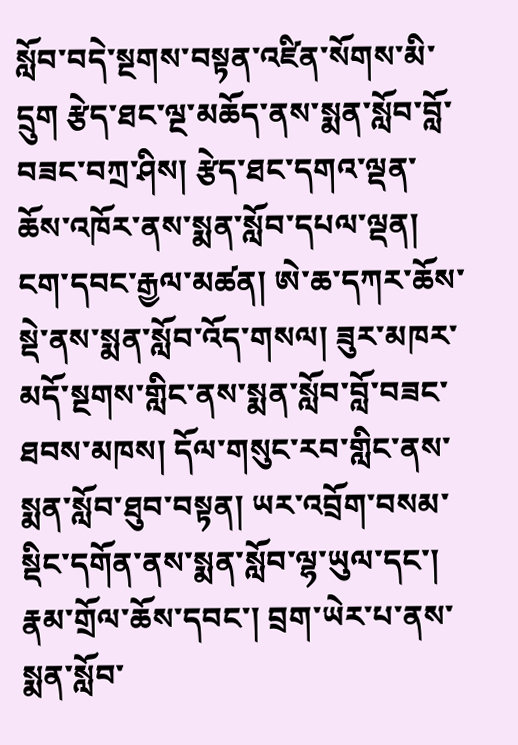སློབ་བདེ་སྔགས་བསྟན་འཛིན་སོགས་མི་དྲུག རྩེད་ཐང་ལྔ་མཆོད་ནས་སྨན་སློབ་བློ་བཟང་བཀྲ་ཤིས། རྩེད་ཐང་དགའ་ལྡན་ཆོས་འཁོར་ནས་སྨན་སློབ་དཔལ་ལྡན། ངག་དབང་རྒྱལ་མཚན། ཨེ་ཆ་དཀར་ཆོས་སྡེ་ནས་སྨན་སློབ་འོད་གསལ། ཟུར་མཁར་མདོ་སྔགས་གླིང་ནས་སྨན་སློབ་བློ་བཟང་ཐབས་མཁས། དོལ་གསུང་རབ་གླིང་ནས་སྨན་སློབ་ཐུབ་བསྟན། ཡར་འབྲོག་བསམ་སྡིང་དགོན་ནས་སྨན་སློབ་ལྷ་ཡུལ་དང་། རྣམ་གྲོལ་ཆོས་དབང་། བྲག་ཡེར་པ་ནས་སྨན་སློབ་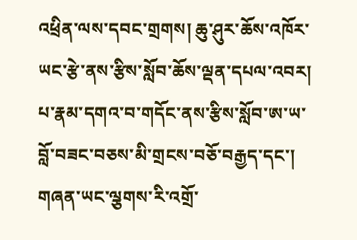འཕྲིན་ལས་དབང་གྲགས། ཆུ་ཤུར་ཆོས་འཁོར་ཡང་རྩེ་ནས་རྩིས་སློབ་ཆོས་ལྡན་དཔལ་འབར། པ་རྣམ་དགའ་བ་གདོང་ནས་རྩིས་སློབ་ཨ་ཡ་བློ་བཟང་བཅས་མི་གྲངས་བཅོ་བརྒྱད་དང་། གཞན་ཡང་ལྕགས་རི་འགྲོ་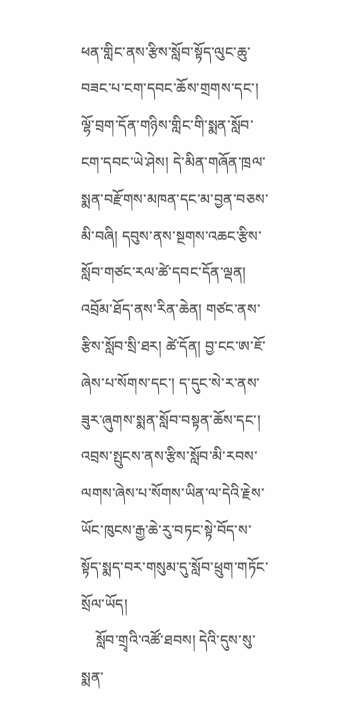ཕན་གླིང་ནས་རྩིས་སློབ་སྟོད་ལུང་ཆུ་བཟང་པ་ངག་དབང་ཆོས་གྲགས་དང་། ལྷོ་བྲག་དོན་གཉིས་གླིང་གི་སྨན་སློབ་ངག་དབང་ཡེ་ཤེས། དེ་མིན་གཞོན་ཁྲལ་སྨན་བརྫོགས་མཁན་དང་མ་བྱན་བཅས་མི་བཞི། དབུས་ནས་སྔགས་འཆང་རྩིས་སློབ་གཙང་རལ་ཚེ་དབང་དོན་ལྡན། འབྲོམ་ཐོད་ནས་རིན་ཆེན། གཙང་ནས་རྩིས་སློབ་སྲི་ཐར། ཚེ་དོན། བྱ་ངང་ཨ་ཇོ་ཞེས་པ་སོགས་དང་། ད་དུང་སེ་ར་ནས་ཟུར་ཞུགས་སྨན་སློབ་བསྟན་ཆོས་དང་། འབྲས་སྤུངས་ནས་རྩིས་སློབ་མི་རབས་ལགས་ཞེས་པ་སོགས་ཡིན་ལ་དེའི་རྗེས་ཡོང་ཁུངས་རྒྱ་ཆེ་རུ་བཏང་སྟེ་བོད་ས་སྟོད་སྨད་བར་གསུམ་དུ་སློབ་ཕྲུག་གཏོང་སྲོལ་ཡོད།
    སློབ་གྲྭའི་འཚོ་ཐབས། དེའི་དུས་སུ་སྨན་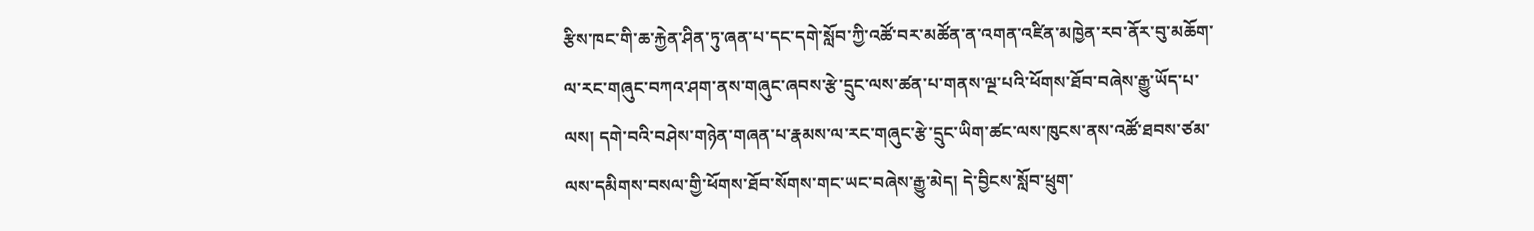རྩིས་ཁང་གི་ཆ་རྐྱེན་ཤིན་ཏུ་ཞན་པ་དང་དགེ་སློབ་ཀྱི་འཚོ་བར་མཚོན་ན་འགན་འཛིན་མཁྱེན་རབ་ནོར་བུ་མཆོག་ལ་རང་གཞུང་བཀའ་ཤག་ནས་གཞུང་ཞབས་རྩེ་དྲུང་ལས་ཚན་པ་གནས་ལྔ་པའི་ཕོགས་ཐོབ་བཞེས་རྒྱུ་ཡོད་པ་ལས། དགེ་བའི་བཤེས་གཉེན་གཞན་པ་རྣམས་ལ་རང་གཞུང་རྩེ་དྲུང་ཡིག་ཚང་ལས་ཁུངས་ནས་འཚོ་ཐབས་ཙམ་ལས་དམིགས་བསལ་གྱི་ཕོགས་ཐོབ་སོགས་གང་ཡང་བཞེས་རྒྱུ་མེད། དེ་བྱིངས་སློབ་ཕྲུག་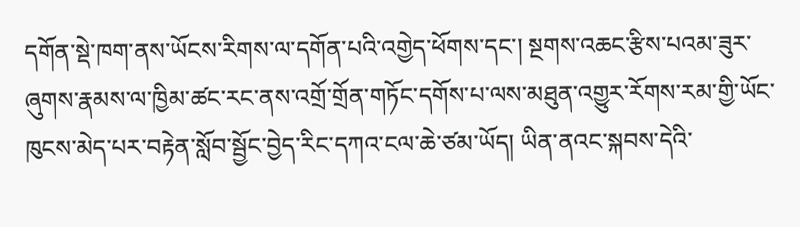དགོན་སྡེ་ཁག་ནས་ཡོངས་རིགས་ལ་དགོན་པའི་འགྱེད་ཕོགས་དང་། སྔགས་འཆང་རྩིས་པའམ་ཟུར་ཞུགས་རྣམས་ལ་ཁྱིམ་ཚང་རང་ནས་འགྲོ་གྲོན་གཏོང་དགོས་པ་ལས་མཐུན་འགྱུར་རོགས་རམ་གྱི་ཡོང་ཁུངས་མེད་པར་བརྟེན་སློབ་སྦྱོང་བྱེད་རིང་དཀའ་ངལ་ཆེ་ཙམ་ཡོད། ཡིན་ནའང་སྐབས་དེའི་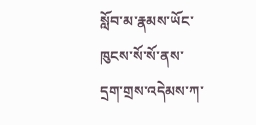སློབ་མ་རྣམས་ཡོང་ཁུངས་སོ་སོ་ནས་དྲག་གྲས་འདེམས་ཀ་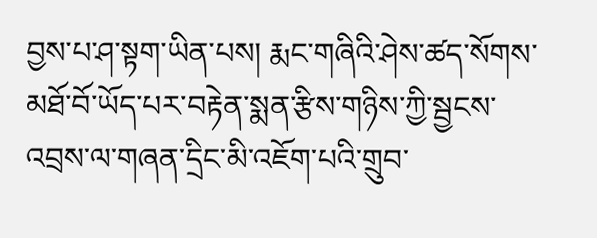བྱས་པ་ཤ་སྟག་ཡིན་པས། རྨང་གཞིའི་ཤེས་ཚད་སོགས་མཐོ་བོ་ཡོད་པར་བརྟེན་སྨན་རྩིས་གཉིས་ཀྱི་སྦྱངས་འབྲས་ལ་གཞན་དྲིང་མི་འཇོག་པའི་གྲུབ་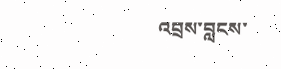འབྲས་བླངས་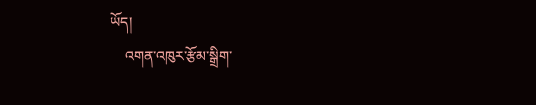ཡོད།
    འགན་འཁུར་རྩོམ་སྒྲིག་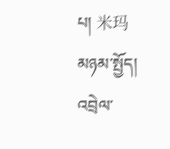པ། 米玛
མཉམ་སྤྱོད།
འབྲེལ་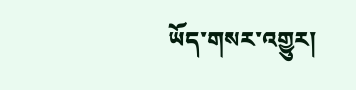ཡོད་གསར་འགྱུར།